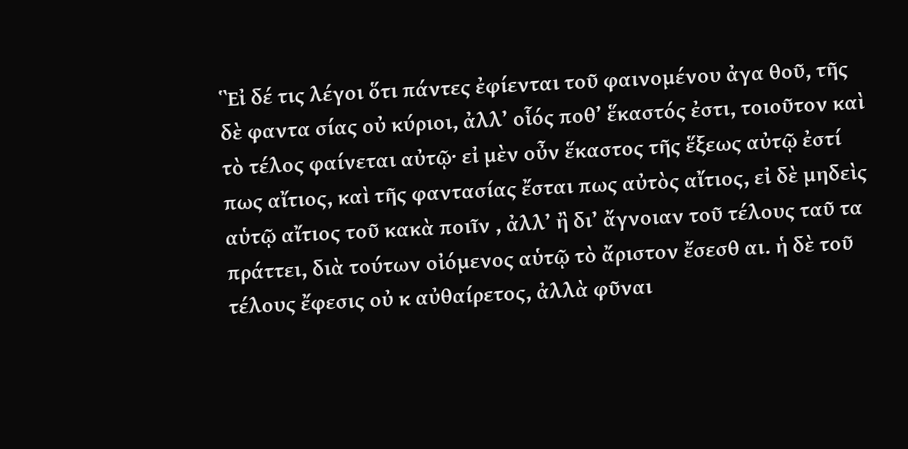Ἓἰ δέ τις λέγοι ὅτι πάντες ἐφίενται τοῦ φαινομένου ἀγα θοῦ, τῆς δὲ φαντα σίας οὐ κύριοι, ἀλλ’ οἷός ποθ’ ἕκαστός ἐστι, τοιοῦτον καὶ τὸ τέλος φαίνεται αὐτῷ· εἰ μὲν οὖν ἕκαστος τῆς ἕξεως αὐτῷ ἐστί πως αἴτιος, καὶ τῆς φαντασίας ἔσται πως αὐτὸς αἴτιος, εἰ δὲ μηδεὶς αὑτῷ αἴτιος τοῦ κακὰ ποιῖν , ἀλλ’ ἢ δι’ ἄγνοιαν τοῦ τέλους ταῦ τα πράττει, διὰ τούτων οἰόμενος αὑτῷ τὸ ἄριστον ἔσεσθ αι. ἡ δὲ τοῦ τέλους ἔφεσις οὐ κ αὐθαίρετος, ἀλλὰ φῦναι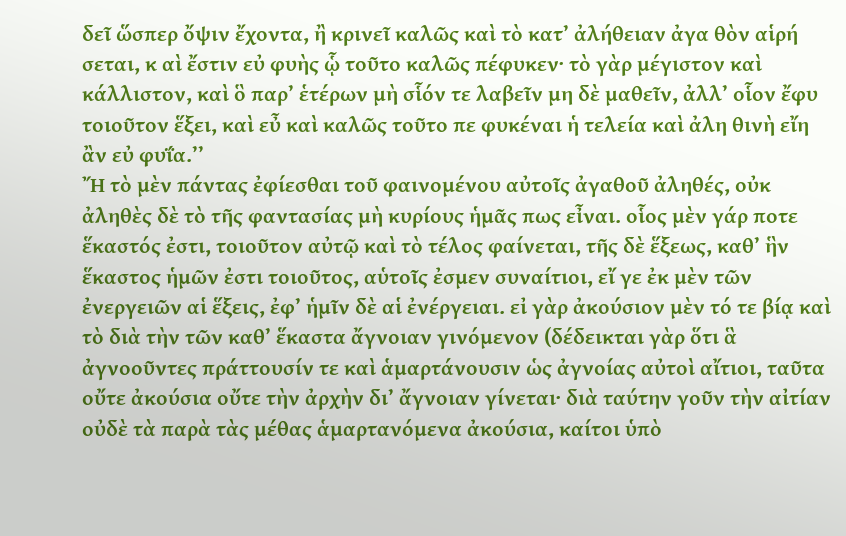δεῖ ὥσπερ ὄψιν ἔχοντα, ἢ κρινεῖ καλῶς καὶ τὸ κατ’ ἀλήθειαν ἀγα θὸν αἱρή σεται, κ αὶ ἔστιν εὐ φυὴς ᾧ τοῦτο καλῶς πέφυκεν· τὸ γὰρ μέγιστον καὶ κάλλιστον, καὶ ὃ παρ’ ἑτέρων μὴ σἷόν τε λαβεῖν μη δὲ μαθεῖν, ἀλλ’ οἷον ἔφυ τοιοῦτον ἕξει, καὶ εὖ καὶ καλῶς τοῦτο πε φυκέναι ἡ τελεία καὶ ἀλη θινὴ εἴη ἂν εὐ φυΐα.’’
Ἤ τὸ μὲν πάντας ἐφίεσθαι τοῦ φαινομένου αὐτοῖς ἀγαθοῦ ἀληθές, οὐκ ἀληθὲς δὲ τὸ τῆς φαντασίας μὴ κυρίους ἡμᾶς πως εἶναι. οἷος μὲν γάρ ποτε ἕκαστός ἐστι, τοιοῦτον αὐτῷ καὶ τὸ τέλος φαίνεται, τῆς δὲ ἕξεως, καθ’ ἣν ἕκαστος ἡμῶν ἐστι τοιοῦτος, αὑτοῖς ἐσμεν συναίτιοι, εἴ γε ἐκ μὲν τῶν ἐνεργειῶν αἱ ἕξεις, ἐφ’ ἡμῖν δὲ αἱ ἐνέργειαι. εἰ γὰρ ἀκούσιον μὲν τό τε βίᾳ καὶ τὸ διὰ τὴν τῶν καθ’ ἕκαστα ἄγνοιαν γινόμενον (δέδεικται γὰρ ὅτι ἃ ἀγνοοῦντες πράττουσίν τε καὶ ἁμαρτάνουσιν ὡς ἀγνοίας αὐτοὶ αἴτιοι, ταῦτα οὔτε ἀκούσια οὔτε τὴν ἀρχὴν δι’ ἄγνοιαν γίνεται· διὰ ταύτην γοῦν τὴν αἰτίαν οὐδὲ τὰ παρὰ τὰς μέθας ἁμαρτανόμενα ἀκούσια, καίτοι ὑπὸ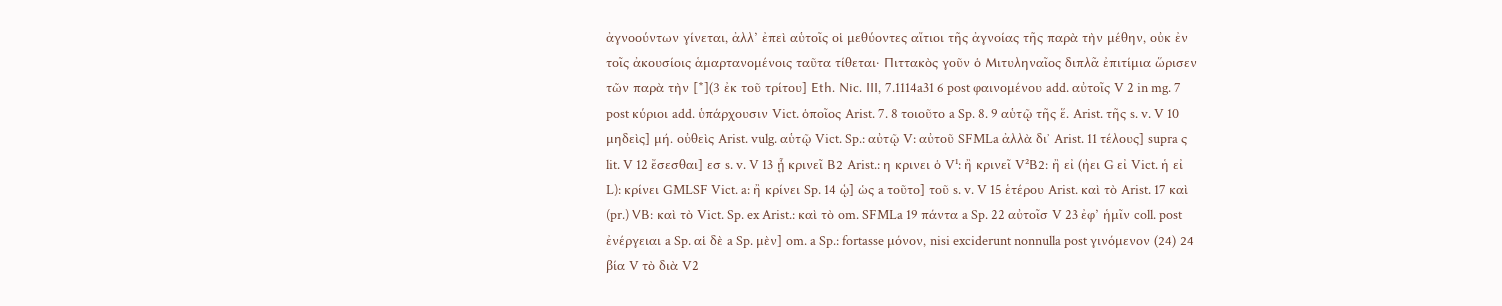ἀγνοούντων γίνεται, ἀλλ’ ἐπεὶ αὑτοῖς οἱ μεθύοντες αἴτιοι τῆς ἀγνοίας τῆς παρὰ τὴν μέθην, οὐκ ἐν τοῖς ἀκουσίοις ἁμαρτανομένοις ταῦτα τίθεται· Πιττακὸς γοῦν ὁ Μιτυληναῖος διπλᾶ ἐπιτίμια ὥρισεν τῶν παρὰ τὴν [*](3 ἐκ τοῦ τρίτου] Εth. Νic. ΙΙΙ, 7.1114a31 6 post φαινομένου add. αὐτοῖς V 2 in mg. 7 post κύριοι add. ὑπάρχουσιν Vict. ὁποῖος Arist. 7. 8 τοιοῦτο a Sp. 8. 9 αὑτῷ τῆς ἕ. Arist. τῆς s. v. V 10 μηδεὶς] μή. οὐθεὶς Arist. vulg. αὑτῷ Vict. Sp.: αὐτῷ V: αὐτοῦ SFMLa ἀλλὰ δι᾿ Arist. 11 τέλους] supra ς lit. V 12 ἔσεσθαι] εσ s. v. V 13 ᾗ κρινεῖ Β2 Arist.: η κρινει ὁ V¹: ἢ κρινεῖ V²Β2: ἢ εἰ (ἠει G εἰ Vict. ἡ εἰ L): κρίνει GMLSF Vict. a: ἢ κρίνει Sp. 14 ᾡ] ὡς a τοῦτο] τοῦ s. v. V 15 ἑτέρου Arist. καὶ τὸ Arist. 17 καὶ (pr.) VΒ: καὶ τὸ Vict. Sp. ex Arist.: καὶ τὸ om. SFMLa 19 πάντα a Sp. 22 αὐτοῖσ V 23 ἐφ’ ἡμῖν coll. post ἐνέργειαι a Sp. αἱ δὲ a Sp. μὲν] om. a Sp.: fortasse μόνον, nisi exciderunt nonnulla post γινόμενον (24) 24 βία V τὸ διὰ V2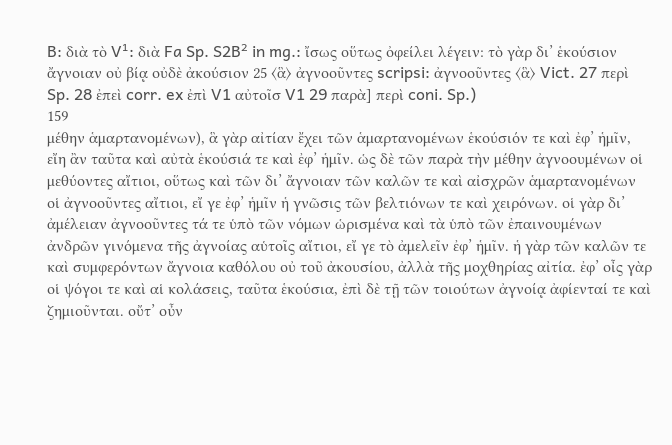B: διὰ τὸ V¹: διὰ Fa Sp. S2B² in mg.: ἴσως οὕτως ὀφείλει λέγειν: τὸ γὰρ δι’ ἑκούσιον ἄγνοιαν οὐ βίᾳ οὐδὲ ἀκούσιον 25 ⟨ἃ⟩ ἀγνοοῦντες scripsi: ἀγνοοῦντες ⟨ἃ⟩ Vict. 27 περὶ Sp. 28 ἐπεὶ corr. ex ἐπὶ V1 αὐτοῖσ V1 29 παρὰ] περὶ coni. Sp.)
159
μέθην ἁμαρτανομένων), ἃ γὰρ αἰτίαν ἔχει τῶν ἁμαρτανομένων ἑκούσιόν τε καὶ ἐφ’ ἡμῖν, εἴη ἂν ταῦτα καὶ αὐτὰ ἑκούσιά τε καὶ ἐφ’ ἡμῖν. ὡς δὲ τῶν παρὰ τὴν μέθην ἀγνοουμένων οἱ μεθύοντες αἴτιοι, οὕτως καὶ τῶν δι’ ἄγνοιαν τῶν καλῶν τε καὶ αἰσχρῶν ἁμαρτανομένων οἱ ἀγνοοῦντες αἴτιοι, εἴ γε ἐφ’ ἡμῖν ἡ γνῶσις τῶν βελτιόνων τε καὶ χειρόνων. οἱ γὰρ δι’ ἀμέλειαν ἀγνοοῦντες τά τε ὑπὸ τῶν νόμων ὡρισμένα καὶ τὰ ὑπὸ τῶν ἐπαινουμένων ἀνδρῶν γινόμενα τῆς ἀγνοίας αὑτοῖς αἴτιοι, εἴ γε τὸ ἀμελεῖν ἐφ’ ἡμῖν. ἡ γὰρ τῶν καλῶν τε καὶ συμφερόντων ἄγνοια καθόλου οὐ τοῦ ἀκουσίου, ἀλλὰ τῆς μοχθηρίας αἰτία. ἐφ’ οἶς γὰρ οἱ ψόγοι τε καὶ αἱ κολάσεις, ταῦτα ἑκούσια, ἐπὶ δὲ τῇ τῶν τοιούτων ἀγνοίᾳ ἀφίενταί τε καὶ ζημιοῦνται. οὔτ’ οὖν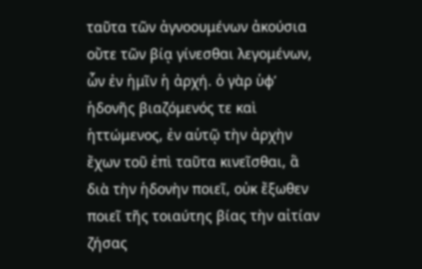ταῦτα τῶν ἀγνοουμένων ἀκούσια οὔτε τῶν βίᾳ γίνεσθαι λεγομένων, ὧν ἐν ἡμῖν ἡ ἀρχή. ὁ γὰρ ὑφ’ ἡδονῆς βιαζόμενός τε καὶ ἡττώμενος, ἐν αὑτῷ τὴν ἀρχὴν ἔχων τοῦ ἐπὶ ταῦτα κινεῖσθαι, ἃ διὰ τὴν ἡδονὴν ποιεῖ, οὐκ ἔξωθεν ποιεῖ τῆς τοιαύτης βίας τὴν αἰτίαν ζήσας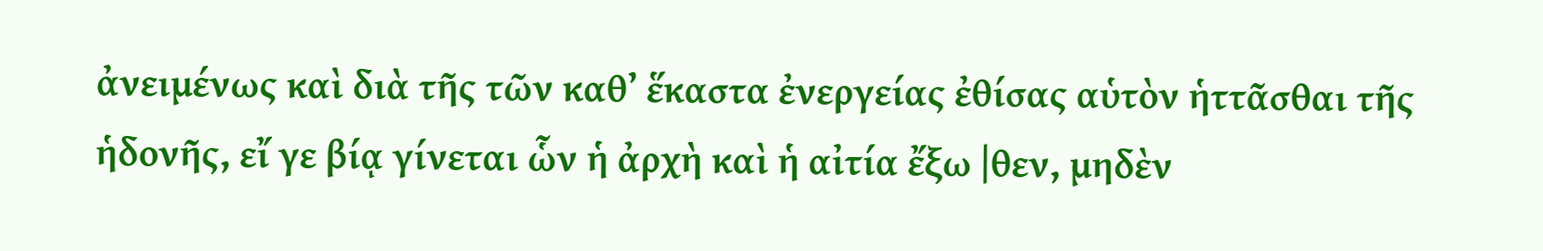ἀνειμένως καὶ διὰ τῆς τῶν καθ’ ἕκαστα ἐνεργείας ἐθίσας αὑτὸν ἡττᾶσθαι τῆς ἡδονῆς, εἴ γε βίᾳ γίνεται ὧν ἡ ἀρχὴ καὶ ἡ αἰτία ἔξω |θεν, μηδὲν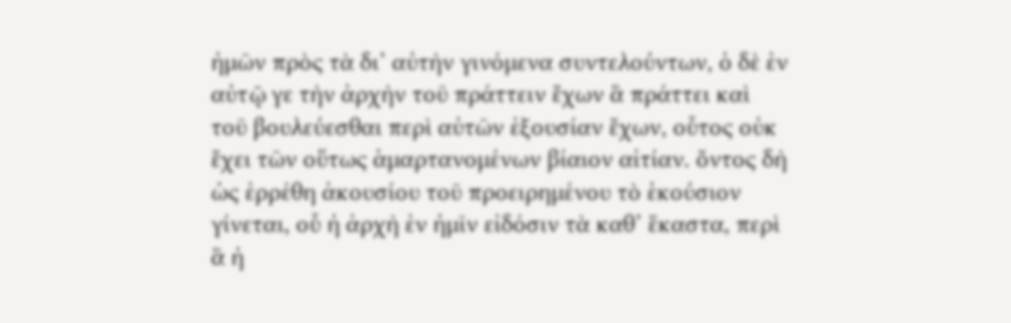ἡμῶν πρὸς τὰ δι’ αὐτὴν γινόμενα συντελούντων, ὁ δὲ ἐν αὐτῷ γε τὴν ἀρχὴν τοῦ πράττειν ἔχων ἃ πράττει καὶ τοῦ βουλεύεσθαι περὶ αὐτῶν ἐξουσίαν ἔχων, οὗτος οὐκ ἔχει τῶν οὕτως ἁμαρτανομένων βίαιον αἰτίαν. ὄντος δὴ ὡς ἐρρέθη ἀκουσίου τοῦ προειρημένου τὸ ἑκούσιον γίνεται, οὗ ἡ ἀρχὴ ἐν ἡμῖν εἰδόσιν τὰ καθ’ ἕκαστα, περὶ ἃ ἡ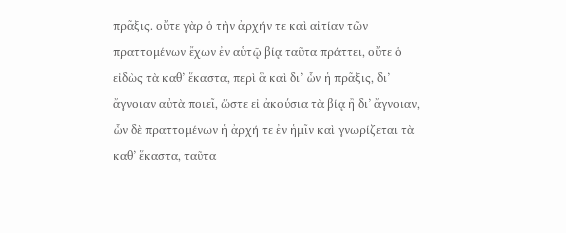πρᾶξις. οὔτε γὰρ ὁ τὴν ἀρχήν τε καὶ αἰτίαν τῶν πραττομένων ἔχων ἐν αὑτῷ βίᾳ ταῦτα πράττει, οὔτε ὁ εἰδὼς τὰ καθ’ ἕκαστα, περὶ ἃ καὶ δι’ ὧν ἡ πρᾶξις, δι’ ἄγνοιαν αὐτὰ ποιεῖ, ὥστε εἰ ἀκούσια τὰ βίᾳ ἢ δι’ ἄγνοιαν, ὧν δὲ πραττομένων ἡ ἀρχή τε ἐν ἡμῖν καὶ γνωρίζεται τὰ καθ’ ἕκαστα, ταῦτα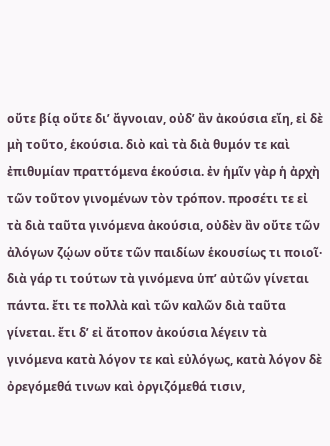οὔτε βίᾳ οὔτε δι’ ἄγνοιαν, οὐδ’ ἂν ἀκούσια εἴη, εἰ δὲ μὴ τοῦτο, ἑκούσια. διὸ καὶ τὰ διὰ θυμόν τε καὶ ἐπιθυμίαν πραττόμενα ἑκούσια. ἐν ἡμῖν γὰρ ἡ ἀρχὴ τῶν τοῦτον γινομένων τὸν τρόπον. προσέτι τε εἰ τὰ διὰ ταῦτα γινόμενα ἀκούσια, οὐδὲν ἂν οὔτε τῶν ἀλόγων ζῴων οὔτε τῶν παιδίων ἑκουσίως τι ποιοῖ· διὰ γάρ τι τούτων τὰ γινόμενα ὑπ’ αὐτῶν γίνεται πάντα. ἔτι τε πολλὰ καὶ τῶν καλῶν διὰ ταῦτα γίνεται. ἔτι δ’ εἰ ἄτοπον ἀκούσια λέγειν τὰ γινόμενα κατὰ λόγον τε καὶ εὐλόγως, κατὰ λόγον δὲ ὀρεγόμεθά τινων καὶ ὀργιζόμεθά τισιν,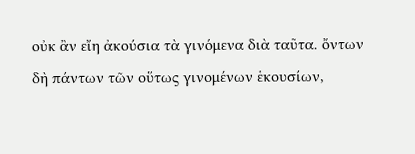οὐκ ἂν εἴη ἀκούσια τὰ γινόμενα διὰ ταῦτα. ὄντων δὴ πάντων τῶν οὕτως γινομένων ἑκουσίων,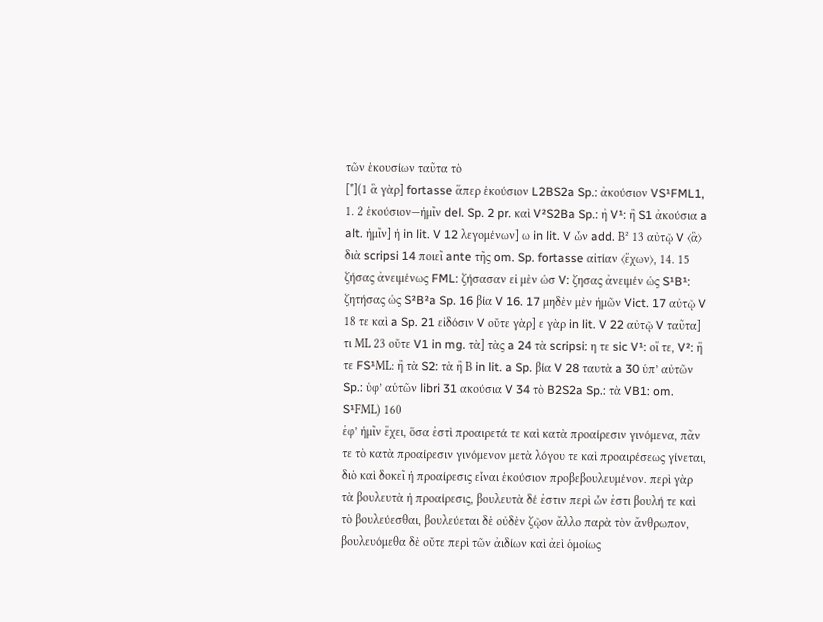τῶν ἑκουσίων ταῦτα τὸ
[*](1 ἃ γὰρ] fortasse ἅπερ ἑκούσιον L2BS2a Sp.: ἀκούσιον VS¹FML1, 1. 2 ἑκούσιον—ἡμῖν del. Sp. 2 pr. καὶ V²S2Ba Sp.: ἠ V¹: ἢ S1 ἀκούσια a alt. ἡμῖν] ἡ in lit. V 12 λεγομένων] ω in lit. V ὧν add. Β² 13 αὐτῷ V ⟨ἃ⟩ διὰ scripsi 14 ποιεῖ ante τῆς om. Sp. fortasse αἰτίαν ⟨ἔχων⟩, 14. 15 ζήσας ἀνειμένως FML: ζήσασαν εἰ μὲν ὡσ V: ζησας ἀνειμέν ὡς S¹B¹: ζητήσας ὡς S²B²a Sp. 16 βία V 16. 17 μηδὲν μὲν ἡμῶν Vict. 17 αὐτῷ V 18 τε καὶ a Sp. 21 εἰδόσιν V οὔτε γὰρ] ε γὰρ in lit. V 22 αὐτῷ V ταῦτα] τι ΜL 23 οὔτε V1 in mg. τὰ] τὰς a 24 τὰ scripsi: η τε sic V¹: οἴ τε, V²: ἥ τε FS¹ΜL: ἢ τὰ S2: τὰ ἢ Β in lit. a Sp. βία V 28 ταυτὰ a 30 ὑπ’ αὐτῶν Sp.: ὑφ’ αὑτῶν libri 31 ακούσια V 34 τὸ B2S2a Sp.: τὰ VB1: om. S¹FΜL) 160
ἐφ’ ἡμῖν ἔχει, ὅσα ἐστὶ προαιρετά τε καὶ κατὰ προαίρεσιν γινόμενα, πᾶν τε τὸ κατὰ προαίρεσιν γινόμενον μετὰ λόγου τε καὶ προαιρέσεως γίνεται, διὸ καὶ δοκεῖ ἡ προαίρεσις εἶναι ἑκούσιον προβεβουλευμένον. περὶ γὰρ τὰ βουλευτὰ ἡ προαίρεσις, βουλευτὰ δέ ἐστιν περὶ ὧν ἐστι βουλή τε καὶ τὸ βουλεύεσθαι, βουλεύεται δὲ οὐδὲν ζῷον ἄλλο παρὰ τὸν ἄνθρωπον, βουλευόμεθα δὲ οὔτε περὶ τῶν ἀιδίων καὶ ἀεὶ ὁμοίως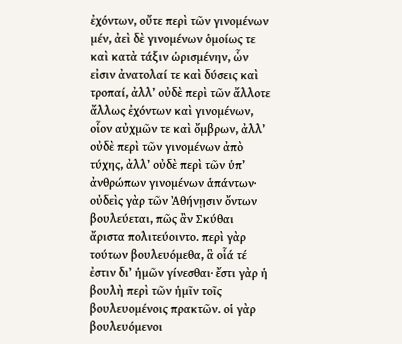ἐχόντων, οὔτε περὶ τῶν γινομένων μέν, ἀεὶ δὲ γινομένων ὁμοίως τε καὶ κατὰ τάξιν ὡρισμένην, ὧν εἰσιν ἀνατολαί τε καὶ δύσεις καὶ τροπαί, ἀλλ’ οὐδὲ περὶ τῶν ἄλλοτε ἄλλως ἐχόντων καὶ γινομένων, οἷον αὐχμῶν τε καὶ ὄμβρων, ἀλλ’ οὐδὲ περὶ τῶν γινομένων ἀπὸ τύχης, ἀλλ’ οὐδὲ περὶ τῶν ὑπ’ ἀνθρώπων γινομένων ἁπάντων· οὐδεὶς γὰρ τῶν Ἀθήνῃσιν ὄντων βουλεύεται, πῶς ἂν Σκύθαι ἄριστα πολιτεύοιντο. περὶ γὰρ τούτων βουλευόμεθα, ἃ οἷά τέ ἐστιν δι’ ἡμῶν γίνεσθαι· ἔστι γὰρ ἡ βουλὴ περὶ τῶν ἡμῖν τοῖς βουλευομένοις πρακτῶν. οἱ γὰρ βουλευόμενοι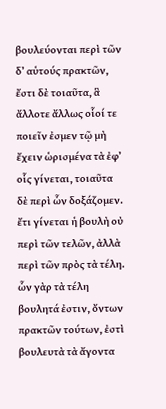βουλεύονται περὶ τῶν δ’ αὑτούς πρακτῶν, ἔστι δὲ τοιαῦτα, ἃ ἄλλοτε ἄλλως οἷοί τε ποιεῖν ἐσμεν τῷ μὴ ἔχειν ὡρισμένα τὰ ἐφ’ οἷς γίνεται, τοιαῦτα δὲ περὶ ὧν δοξάζομεν. ἔτι γίνεται ἡ βουλὴ οὐ περὶ τῶν τελῶν, ἀλλὰ περὶ τῶν πρὸς τὰ τέλη. ὧν γὰρ τὰ τέλη βουλητά ἐστιν, ὄντων πρακτῶν τούτων, ἐστὶ βουλευτὰ τὰ ἄγοντα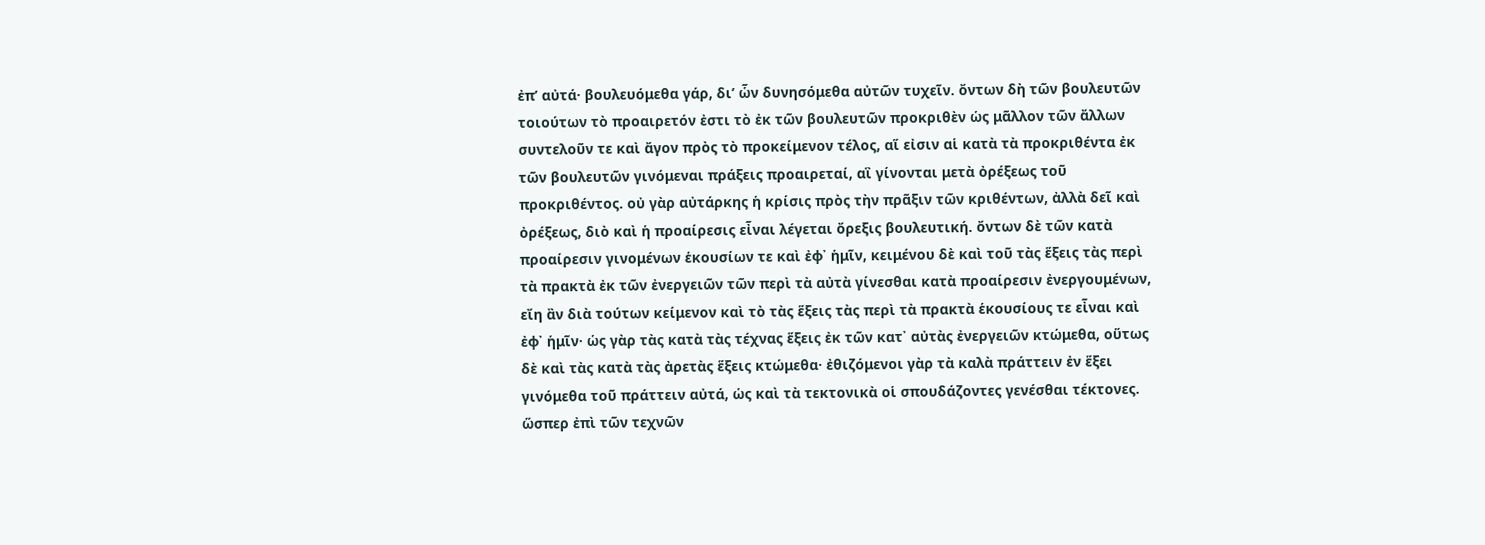ἐπ’ αὐτά· βουλευόμεθα γάρ, δι’ ὧν δυνησόμεθα αὐτῶν τυχεῖν. ὄντων δὴ τῶν βουλευτῶν τοιούτων τὸ προαιρετόν ἐστι τὸ ἐκ τῶν βουλευτῶν προκριθὲν ὡς μᾶλλον τῶν ἄλλων συντελοῦν τε καὶ ἄγον πρὸς τὸ προκείμενον τέλος, αἵ εἰσιν αἱ κατὰ τὰ προκριθέντα ἐκ τῶν βουλευτῶν γινόμεναι πράξεις προαιρεταί, αἳ γίνονται μετὰ ὀρέξεως τοῦ προκριθέντος. οὐ γὰρ αὐτάρκης ἡ κρίσις πρὸς τὴν πρᾶξιν τῶν κριθέντων, ἀλλὰ δεῖ καὶ ὀρέξεως, διὸ καὶ ἡ προαίρεσις εἶναι λέγεται ὄρεξις βουλευτική. ὄντων δὲ τῶν κατὰ προαίρεσιν γινομένων ἑκουσίων τε καὶ ἐφ᾿ ἡμῖν, κειμένου δὲ καὶ τοῦ τὰς ἕξεις τὰς περὶ τὰ πρακτὰ ἐκ τῶν ἐνεργειῶν τῶν περὶ τὰ αὐτὰ γίνεσθαι κατὰ προαίρεσιν ἐνεργουμένων, εἴη ἂν διὰ τούτων κείμενον καὶ τὸ τὰς ἕξεις τὰς περὶ τὰ πρακτὰ ἑκουσίους τε εἶναι καὶ ἐφ᾿ ἡμῖν· ὡς γὰρ τὰς κατὰ τὰς τέχνας ἕξεις ἐκ τῶν κατ᾿ αὐτὰς ἐνεργειῶν κτώμεθα, οὕτως δὲ καὶ τὰς κατὰ τὰς ἀρετὰς ἕξεις κτώμεθα· ἐθιζόμενοι γὰρ τὰ καλὰ πράττειν ἐν ἕξει γινόμεθα τοῦ πράττειν αὐτά, ὡς καὶ τὰ τεκτονικὰ οἱ σπουδάζοντες γενέσθαι τέκτονες. ὥσπερ ἐπὶ τῶν τεχνῶν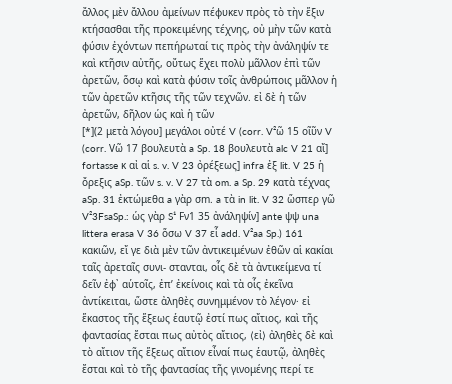ἄλλος μὲν ἄλλου ἀμείνων πέφυκεν πρὸς τὸ τὴν ἕξιν κτήσασθαι τῆς προκειμένης τέχνης, οὐ μὴν τῶν κατὰ φύσιν ἐχόντων πεπήρωταί τις πρὸς τὴν ἀνάληψίν τε καὶ κτῆσιν αὐτῆς, οὔτως ἕχει πολὺ μᾶλλον ἐπὶ τῶν ἀρετῶν, ὅσῳ καὶ κατὰ φύσιν τοῖς ἀνθρώποις μᾶλλον ἡ τῶν ἀρετῶν κτῆσις τῆς τῶν τεχνῶν. εἰ δὲ ἡ τῶν ἀρετῶν, δῆλον ὡς καὶ ἡ τῶν
[*](2 μετὰ λόγου] μεγάλοι οὐτέ V (corr. V²ῶ 15 οῖῦν V (corr. Vῶ 17 βουλευτὰ a Sp. 18 βουλευτὰ alc V 21 αἴ] fortasse κ αἰ αἱ s. v. V 23 ὀρέξεως] infra ἐξ lit. V 25 ἡ ὄρεξις aSp. τῶν s. v. V 27 τὰ om. a Sp. 29 κατὰ τέχνας aSp. 31 ἐκτώμεθα a γὰρ σm. a τὰ in lit. V 32 ὥσπερ γῶ V²3FsaSp.: ὡς γὰρ S¹ Fν1 35 ἀνάληψίν] ante ψψ una littera erasa V 36 ὅσω V 37 εἷ add. V²aa Sp.) 161
κακιῶν, εἴ γε διὰ μὲν τῶν ἀντικειμένων ἐθῶν αἱ κακίαι ταῖς ἀρεταῖς συνι- στανται, οἷς δὲ τὰ ἀντικείμενα τί δεῖν ἐφ᾿ αὑτοῖς, ἐπ’ ἐκείνοις καὶ τὰ οἷς ἐκεῖνα ἀντίκειται, ὥστε ἀληθὲς συνημμένον τὸ λέγον· εἰ ἕκαστος τῆς ἕξεως ἑαυτῷ ἐστί πως αἴτιος, καὶ τῆς φαντασίας ἔσται πως αὐτὸς αἴτιος, ⟨εἰ⟩ ἀληθὲς δὲ καὶ τὸ αἴτιον τῆς ἕξεως αἴτιον εἶναί πως ἑαυτῷ, ἀληθὲς ἔσται καὶ τὸ τῆς φαντασίας τῆς γινομένης περί τε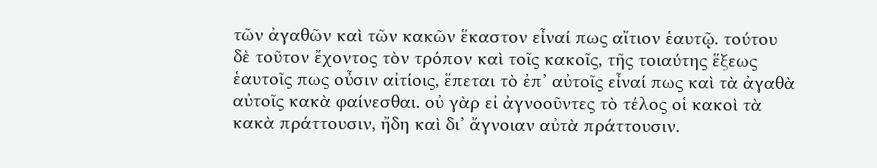τῶν ἀγαθῶν καὶ τῶν κακῶν ἕκαστον εἶναί πως αἴτιον ἑαυτῷ. τούτου δὲ τοῦτον ἔχοντος τὸν τρόπον καὶ τοῖς κακοῖς, τῆς τοιαύτης ἕξεως ἑαυτοῖς πως οὖσιν αἰτίοις, ἕπεται τὸ ἐπ’ αὐτοῖς εἶναί πως καὶ τὰ ἀγαθὰ αὐτοῖς κακὰ φαίνεσθαι. οὐ γὰρ εἰ ἀγνοοῦντες τὸ τέλος οἱ κακοὶ τὰ κακὰ πράττουσιν, ἤδη καὶ δι’ ἄγνοιαν αὐτὰ πράττουσιν.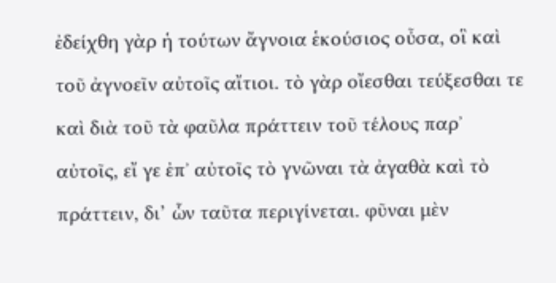ἐδείχθη γὰρ ἡ τούτων ἄγνοια ἑκούσιος οὖσα, οἳ καὶ τοῦ ἀγνοεῖν αὐτοῖς αἴτιοι. τὸ γὰρ οἴεσθαι τεύξεσθαι τε καὶ διὰ τοῦ τὰ φαῦλα πράττειν τοῦ τέλους παρ᾿ αὐτοῖς, εἴ γε ἐπ᾿ αὐτοῖς τὸ γνῶναι τὰ ἀγαθὰ καὶ τὸ πράττειν, δι’ ὧν ταῦτα περιγίνεται. φῦναι μὲν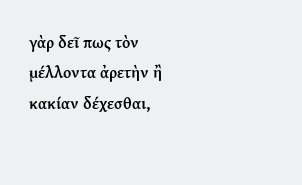γὰρ δεῖ πως τὸν μέλλοντα ἀρετὴν ἢ κακίαν δέχεσθαι,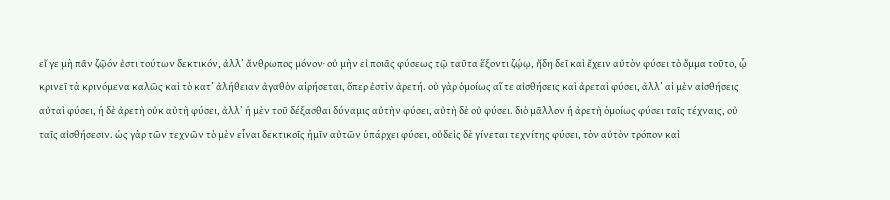εἴ γε μὴ πᾶν ζῷόν ἐστι τούτων δεκτικόν, ἀλλ’ ἄνθρωπος μόνον· οὐ μὴν εἰ ποιᾶς φύσεως τῷ ταῦτα ἕξοντι ζῴῳ, ἤδη δεῖ καὶ ἔχειν αὐτὸν φύσει τὸ ὄμμα τοῦτο, ᾧ κρινεῖ τὰ κρινόμενα καλῶς καὶ τὸ κατ’ ἀλήθειαν ἀγαθὸν αἱρήσεται, ὅπερ ἐστὶν ἀρετή. οὐ γὰρ ὁμοίως αἵ τε αἰσθήσεις καὶ ἀρεταὶ φύσει, ἀλλ’ αἱ μὲν αἰσθήσεις αὐταὶ φύσει, ἡ δὲ ἀρετὴ οὐκ αὐτὴ φύσει, ἀλλ’ ἡ μὲν τοῦ δέξασθαι δύναμις αὐτὴν φύσει, αὐτὴ δὲ οὐ φύσει. διὸ μᾶλλον ἡ ἀρετὴ ὁμοίως φύσει ταῖς τέχναις, οὐ ταῖς αἰσθήσεσιν. ὡς γὰρ τῶν τεχνῶν τὸ μὲν εἶναι δεκτικοῖς ἡμῖν αὐτῶν ὑπάρχει φύσει, οὐδεὶς δὲ γίνεται τεχνίτης φύσει, τὸν αὐτὸν τρόπον καὶ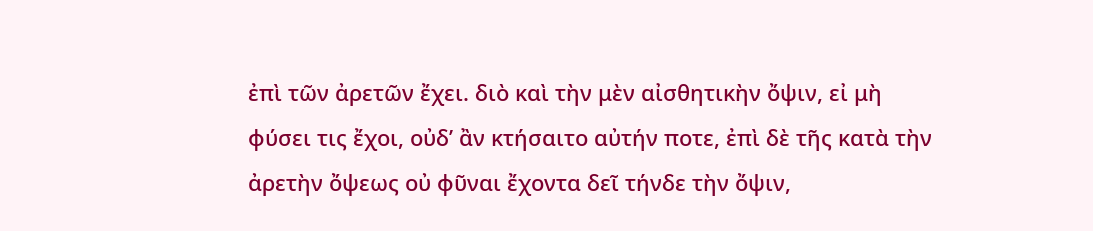ἐπὶ τῶν ἀρετῶν ἔχει. διὸ καὶ τὴν μὲν αἰσθητικὴν ὄψιν, εἰ μὴ φύσει τις ἔχοι, οὐδ’ ἂν κτήσαιτο αὐτήν ποτε, ἐπὶ δὲ τῆς κατὰ τὴν ἀρετὴν ὄψεως οὐ φῦναι ἔχοντα δεῖ τήνδε τὴν ὄψιν,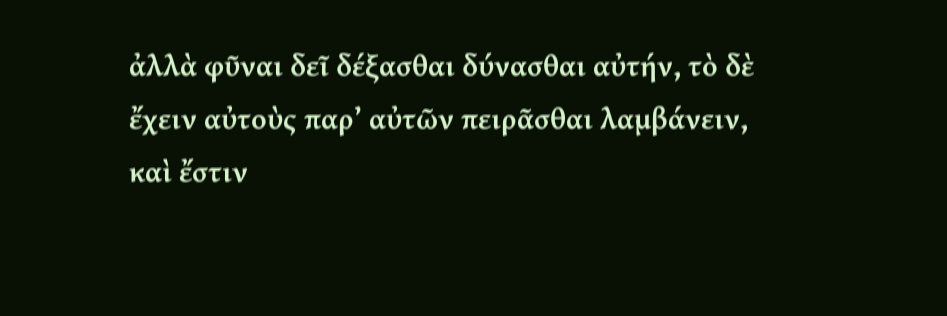ἀλλὰ φῦναι δεῖ δέξασθαι δύνασθαι αὐτήν, τὸ δὲ ἔχειν αὐτοὺς παρ’ αὐτῶν πειρᾶσθαι λαμβάνειν, καὶ ἔστιν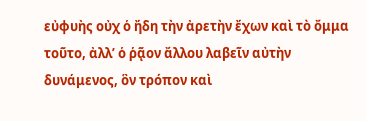εὐφυὴς οὐχ ὁ ἤδη τὴν ἀρετὴν ἔχων καὶ τὸ ὄμμα τοῦτο, ἀλλ’ ὁ ῥᾷον ἄλλου λαβεῖν αὐτὴν δυνάμενος, ὃν τρόπον καὶ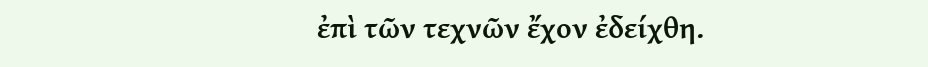ἐπὶ τῶν τεχνῶν ἔχον ἐδείχθη.